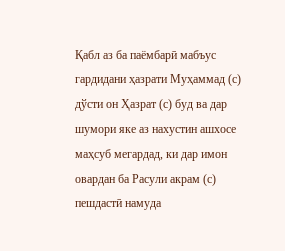Қабл аз ба паёмбарӣ мабъус гардидани ҳазрати Муҳаммад (с) дўсти он Ҳазрат (с) буд ва дар шумори яке аз нахустин ашхосе маҳсуб мегардад, ки дар имон овардан ба Расули акрам (с) пешдастӣ намуда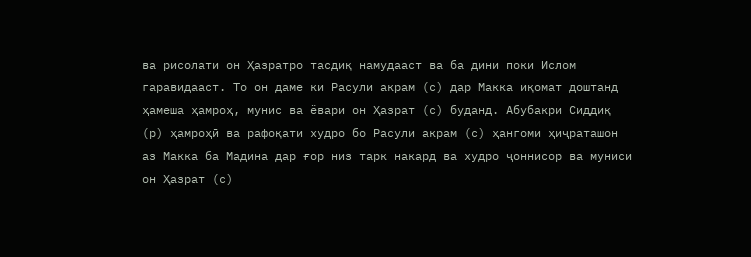ва рисолати он Ҳазратро тасдиқ намудааст ва ба дини поки Ислом гаравидааст. То он даме ки Расули акрам (с) дар Макка иқомат доштанд ҳамеша ҳамроҳ, мунис ва ёвари он Ҳазрат (с) буданд. Абубакри Сиддиқ (р) ҳамроҳӣ ва рафоқати худро бо Расули акрам (с) ҳангоми ҳиҷраташон аз Макка ба Мадина дар ғор низ тарк накард ва худро ҷоннисор ва муниси он Ҳазрат (с)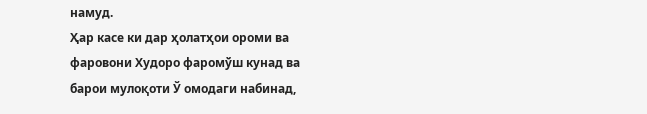намуд.
Ҳар касе ки дар ҳолатҳои ороми ва фаровони Худоро фаромўш кунад ва барои мулоқоти Ў омодаги набинад,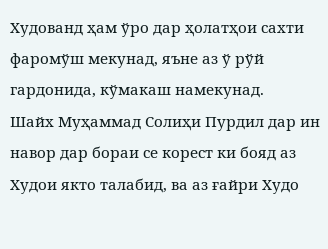Худованд ҳам ўро дар ҳолатҳои сахти фаромўш мекунад, яъне аз ў рўй гардонида, кўмакаш намекунад.
Шайх Муҳаммад Солиҳи Пурдил дар ин навор дар бораи се корест ки бояд аз Худои якто талабид, ва аз ғайри Худо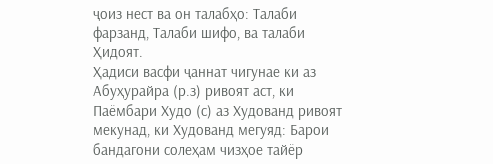ҷоиз нест ва он талабҳо: Талаби фарзанд, Талаби шифо, ва талаби Ҳидоят.
Ҳадиси васфи ҷаннат чигунае ки аз Абуҳурайра (р.з) ривоят аст, ки Паёмбари Худо (с) аз Худованд ривоят мекунад, ки Худованд мегуяд: Барои бандагони солеҳам чизҳое тайёр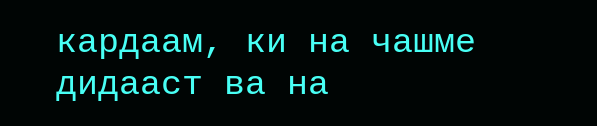кардаам, ки на чашме дидааст ва на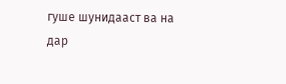гуше шунидааст ва на дар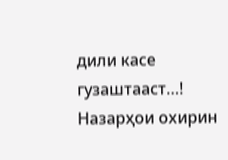дили касе гузаштааст…!
Назарҳои охирин